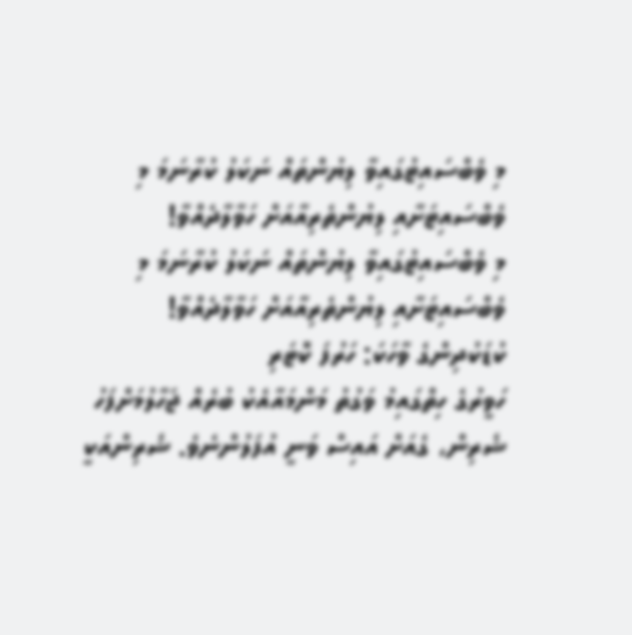މި ވެބްސައިޓުގައިވާ ލިޔުންތައް ނަކަލު ކުރާނަމަ މި ވެބްސައިޓަށާއި ލިޔުންތެރިއާއަށް ހަވާލާދެއްވާ!
މި ވެބްސައިޓުގައިވާ ލިޔުންތައް ނަކަލު ކުރާނަމަ މި ވެބްސައިޓަށާއި ލިޔުންތެރިއާއަށް ހަވާލާދެއްވާ!
ކުޑަކުދިންގެ ވާހަކަ: ހަރުފަ ކޮޓަރި
ހަވީރުގެ ހިތްގައިމު ވަގުތު މަންމައާއެކު ބުރެއް ޖަހާލުމަށްފަހު ޝެރިން، ގެއަށް އައިސް ވަނީ އުފަލުންނެވެ. ޝެރިންއަކީ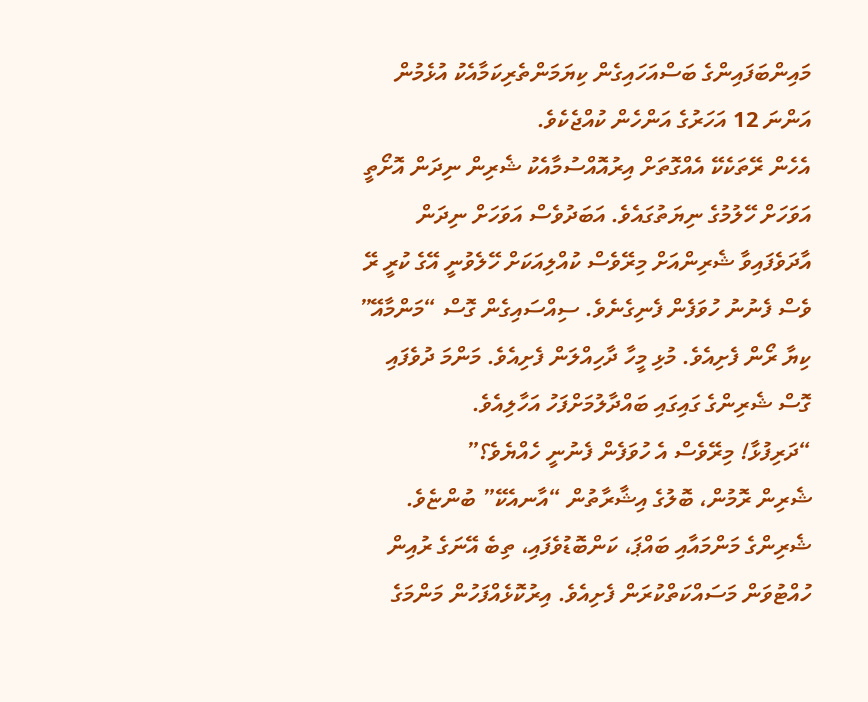މައިންބަފައިންގެ ބަސްއަހައިގެން ކިޔަމަންތެރިކަމާއެކު އުޅެމުން އަންނަ 12 އަހަރުގެ އަންހެން ކުއްޖެކެވެ.
އެހެން ރޭތަކެކޭ އެއްގޮތަށް އިރުއޮއްސުމާއެކު ޝެރިން ނިދަން އޮށޯތީ އަވަހަށް ހޭލުމުގެ ނިޔަތުގައެވެ. އަބަދުވެސް އަވަހަށް ނިދަން އާދަވެފައިވާ ޝެރިންއަށް މިރޭވެސް ކުއްލިއަކަށް ހޭލެވުނީ އޭގެ ކުރީ ރޭ ވެސް ފެނުނު ހުވަފެން ފެނިގެނެވެ. ސިއްސައިގެން ގޮސް “މަންމާއޭ” ކިޔާ ރޯން ފެށިއެވެ. މުޅި މީހާ ދާހިއްލަން ފެށިއެވެ. މަންމަ ދުވެފައި ގޮސް ޝެރިންގެ ގައިގައި ބައްދާލުމަށްފަހު އަހާލިއެވެ.
“ދަރިފުޅާ! މިރޭވެސް އެ ހުވަފެން ފެނުނީ ހެއްޔެވެ؟”
ޝެރިން ރޮމުން، ބޮލުގެ އިޝާރާތުން “އާނއެކޭ” ބުންޏެވެ. ޝެރިންގެ މަންމައާއި ބައްޕަ، ކަންބޮޑުވެފައި، ތިބެ އޭނަގެ ރުއިން ހުއްޓުވަން މަސައްކަތްކުރަން ފެށިއެވެ. އިރުކޮޅެއްފަހުން މަންމަގެ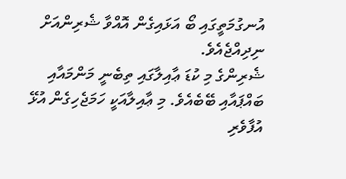އުނގުމަތީގައި ބޯ އަޅައިގެން އޮއްވާ ޝެރިންއަށް ނިދިއްޖެއެވެ.
ޝެރިންގެ މި ކުޑަ ޢާއިލާގައި ތިބެނީ މަންމައާއި ބައްޕައާއި ބޭބެއެވެ. މި ޢާއިލާއަކީ ހަމަޖެހިގެން އުޅޭ އުފާވެރި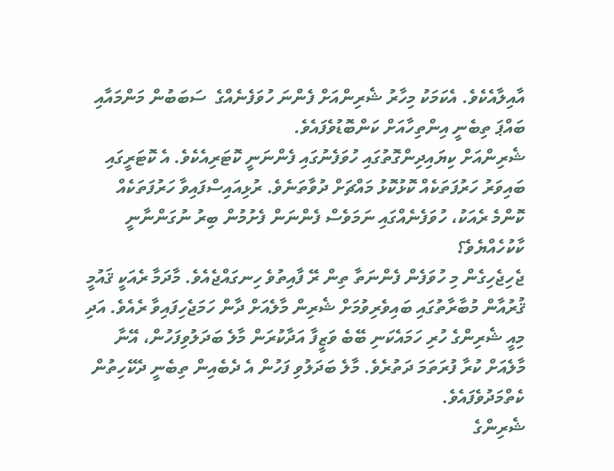އާއިލާއެކެވެ. އެކަމަކު މިހާރު ޝެރިންއަށް ފެންނަ ހުވަފެނެއްގެ  ސަބަބުން މަންމައާއި ބައްޕަ ތިބެނީ އިންތިހާއަށް ކަންބޮޑުވެފައެވެ.
ޝެރިންއަށް ކިޔައިދިންގޮތުގައި ހުވަފެނުގައި ފެންނަނީ ކޮޓަރިއެކެވެ. އެ ކޮޓަރީގައި ބައިވަރު ހަރުފަތަކެއް ކޮޅުކޮޅު މައްޗަށް ދުވާތަނެވެ. ރުޅިއައިސްފައިވާ ހަރުފަތަކެއް ކޮންމެ ރެއަކު، ހުވަފެނެއްގައި ނަމަވެސް ފެންނަން ފެށުމުން ބިރު ނުގަންނާނީ ކާކުހެއްޔެވެ؟
ޖެހިޖެހިގެން މި ހުވަފެން ފެންނަތާ ތިން ރޭ ފާއިތުވެ ހިނގައްޖެއެވެ. މާދަމާ ރެއަކީ ޤައުމީ ޤުރުއާން މުބާރާތުގައި ބައިވެރިވުމަށް ޝެރިން މާލެއަށް ދާން ހަމަޖެހިފައިވާ ރެއެވެ. އަދި މިއީ ޝެރިންގެ ހުރި ހަމައެކަނި ބޭބެ ވަޒީފާ އަދާކުރަން މާލެ ބަދަލުވިފަހުން، އޭނާ މާލެއަށް ކުރާ ފުރަތަމަ ދަތުރެވެ. މާލެ ބަދަލުވި ފަހުން އެ ދެބެއިން ތިބެނީ ދެކޭހިތުން ކެތްމަދުވެފައެވެ.
ޝެރިންގެ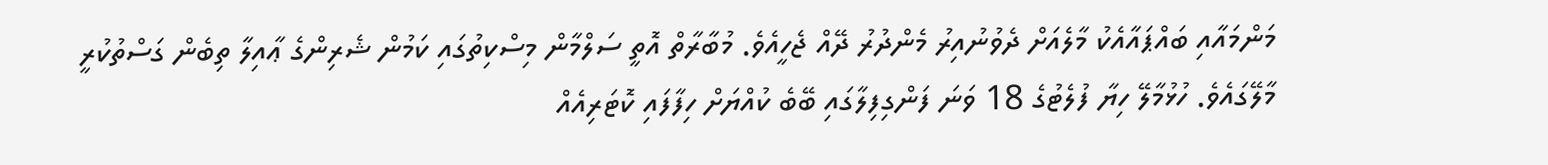މަންމައާއި ބައްޕައާއެކު މާލެއަށް ދެވުނުއިރު މެންދުރު ދޭއް ޖެހީއެވެ. މުބާރާތް އޮތީ ސަލްމާން މިސްކިތުގައި ކަމުން ޝެރިންގެ ޢާއިލާ ތިބެން ގަސްތުކުރީ މާލޭގައެވެ. ހުޅުމާލޭ ހިޔާ ފުލެޓުގެ 18 ވަނަ ފަންގިފިލާގައި ބޭބެ ކުއްޔަށް ހިފާފައި ކޮޓަރިއެއް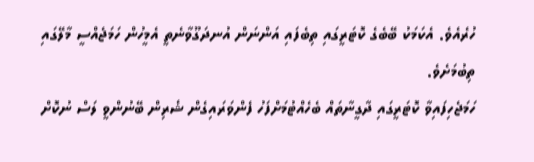ހުރެއެވެ. އެކަމަކު ބޭބެގެ ކޮޓަރީގައި ތިބެފައި އަންނަން އުނދަގޫވާނެތީ އެމީހުން ހަމަޖެއްސީ މާލޭގައި ތިބުމަށެވެ.
ހަމަޖެހިފައިވާ ކޮޓަރީގައި ދާގީނާތައް ބެހެއްޓުމަށްފަހު ފެންވަރައިގެން ޝެރިން ބޭނުންވީ ލަސް ނުކޮށް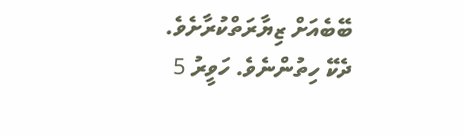ބޭބެއަށް ޒިޔާރަތްކުރާށެވެ. ދެކޭ ހިތުންނެވެ. ހަވީރު 5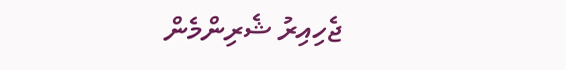ޖެހިއިރު ޝެރިންމެން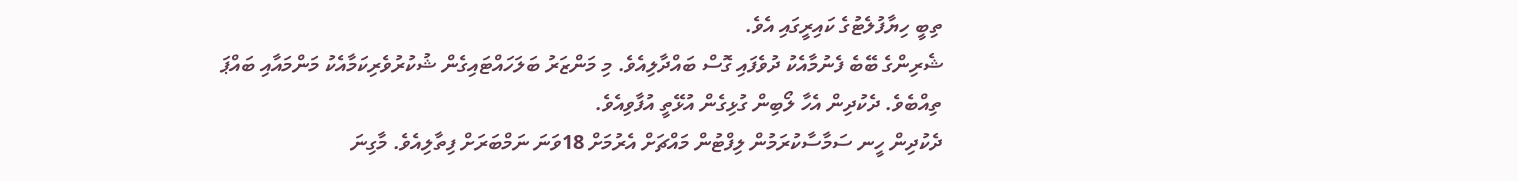ތިބީ ހިޔާފުލެޓުގެ ކައިރީގައި އެވެ.
ޝެރިންގެ ބޭބެ ފެނުމާއެކު ދުވެފައި ގޮސް ބައްދާލިއެވެ. މި މަންޒަރު ބަލަހައްޓައިގެން ޝުކުރުވެރިކަމާއެކު މަންމައާއި ބައްޕަ ތިއްބެވެ. ދެކުދިން އެހާ ލޯބިން ގުޅިގެން އުޅޭތީ އުފާވިއެވެ.
ދެކުދިން ހީނ ސަމާސާކުރަމުން ލިފްޓުން މައްޗަށް އެރުމަށް 18ވަނަ ނަމްބަރަށް ފިތާލިއެވެ. މާގިނަ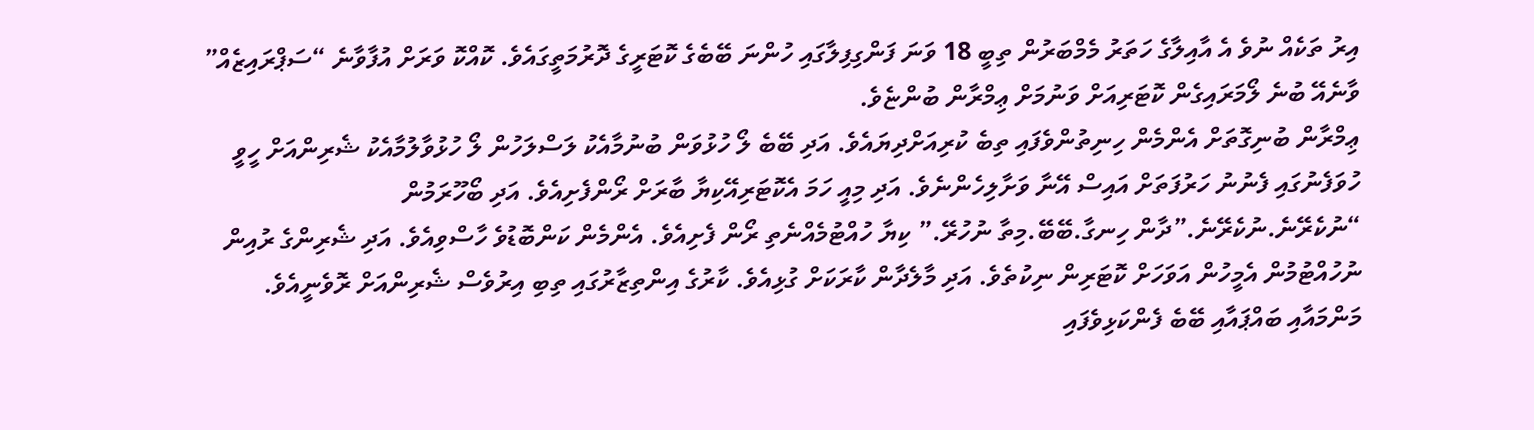އިރު ތަކެއް ނުވެ އެ އާއިލާގެ ހަތަރު މެމްބަރުން ތިބީ 18 ވަނަ ފަންގިފިލާގައި ހުންނަ ބޭބެގެ ކޮޓަރީގެ ދޮރުމަތީގައެވެ. ކޮއްކޮ ވަރަށް އުފާވާނެ “ސަޕްރައިޒެއް” ވާނެއޭ ބުނެ ލޯމަރައިގެން ކޮޓަރިއަށް ވަނުމަށް ޢިމްރާން ބުންޏެވެ.
ޢިމްރާން ބުނިގޮތަށް އެންމެން ހިނިތުންވެފައި ތިބެ ކުރިއަށްދިޔައެވެ. އަދި ބޭބެ ލޯ ހުޅުވަން ބުނުމާއެކު ލަސްލަހުން ލޯ ހުޅުވާލުމާއެކު ޝެރިންއަށް ހީވީ ހުވަފެނުގައި ފެނުނު ހަރުފަތަށް އައިސް އޭނާ ވަށާލިހެންނެވެ. އަދި މިއީ ހަމަ އެކޮޓަރިއޭކިޔާ ބާރަށް ރޯންފެށިއެވެ. އަދި ބޯހޫރަމުން “ނުކެރޭނެ.ނުކެރޭނެ.”ދާން ހިނގާ.ބޭބޭ.މިތާ ނުހުރޭ.” ކިޔާ ހުއްޓުމެއްނެތި ރޯން ފެށިއެވެ. އެންމެން ކަންބޮޑުވެ ހާސްވިއެވެ. އަދި ޝެރިންގެ ރުއިން ނުހުއްޓުމުން އެމީހުން އަވަހަށް ކޮޓަރިން ނިކުތެވެ. އަދި މާލެދާން ކާރަކަށް ގުޅިއެވެ. ކާރުގެ އިންތިޒާރުގައި ތިބި އިރުވެސް ޝެރިންއަށް ރޮވެނީއެވެ. މަންމައާއި ބައްޕައާއި ބޭބެ ފެންކަޅިވެފައި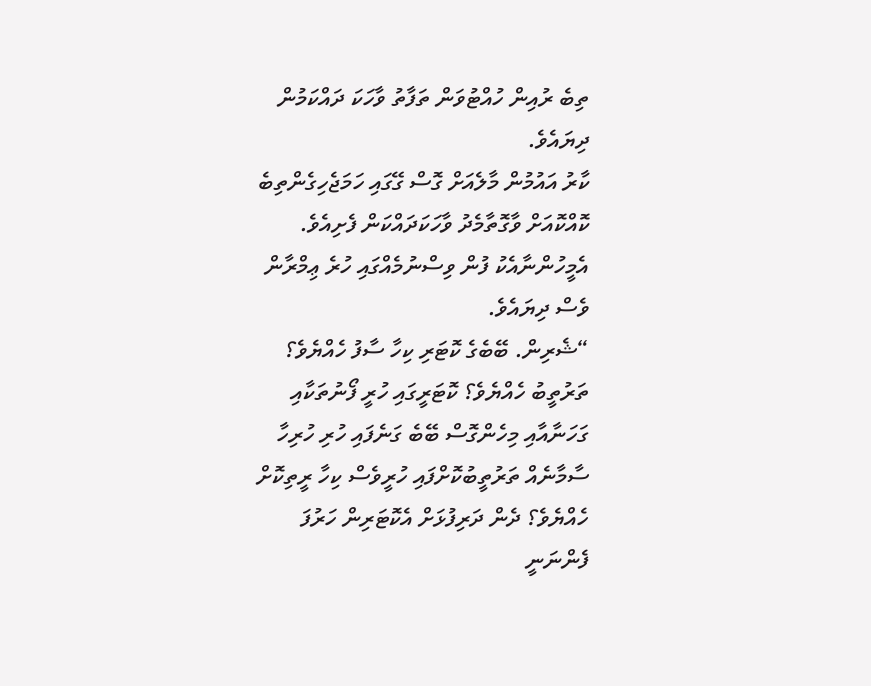ތިބެ ރުއިން ހުއްޓުވަން ތަފާތު ވާހަކަ ދައްކަމުން ދިޔައެވެ.
ކާރު އައުމުން މާލެއަށް ގޮސް ގޭގައި ހަމަޖެހިގެންތިބެ ކޮއްކޮއަށް ވާގޮތާމެދު ވާހަކަދައްކަން ފެށިއެވެ. އެމީހުންނާއެކު ފުން ވިސްނުމެއްގައި ހުރެ ޢިމްރާން ވެސް ދިޔައެވެ.
“ޝެރިން. ބޭބެގެ ކޮޓަރި ކިހާ ސާފު ހެއްޔެވެ؟ ތަރުތީބު ހެއްޔެވެ؟ ކޮޓަރީގައި ހުރީ ފޯނުތަކާއި ގަހަނާއާއި މިހެންގޮސް ބޭބެ ގަނެފައި ހުރި ހުރިހާ ސާމާނެއް ތަރުތީބުކޮށްފައި ހުރީވެސް ކިހާ ރީތިކޮށް ހެއްޔެވެ؟ ދެން ދަރިފުޅަށް އެކޮޓަރިން ހަރުފަ ފެންނަނީ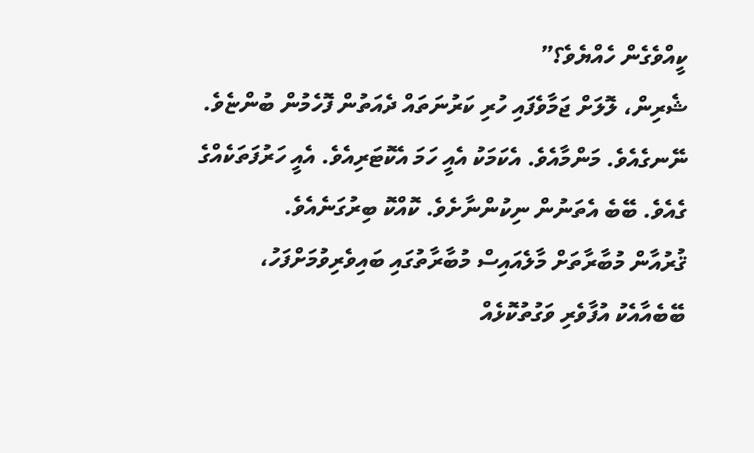ކީއްވެގެން ހެއްޔެވެ؟”
ޝެރިން، ލޮލަށް ޖަމާވެފައި ހުރި ކަރުނަތައް ދެއަތުން ފޮހެމުން ބުންޏެވެ. ނޭނގެއެވެ. މަންމާއެވެ. އެކަމަކު އެއީ ހަމަ އެކޮޓަރިއެވެ. އެއީ ހަރުފަތަކެއްގެ ގެއެވެ. ބޭބެ އެތަނުން ނިކުންނާށެވެ. ކޮއްކޮ ބިރުގަނެއެވެ.
ޤުރުއާން މުބާރާތަށް މާލެއައިސް މުބާރާތުގައި ބައިވެރިވުމަށްފަހު، ބޭބެއާއެކު އުފާވެރި ވަގުތުކޮޅެއް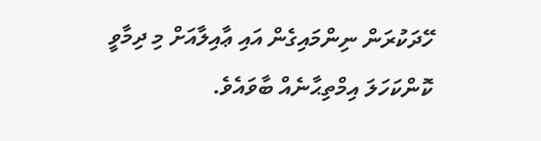ހޭދަކުރަން ނިންމައިގެން އައި ޢާއިލާއަށް މި ދިމާވީ ކޮންކަހަލަ އިމްތިޙާނެއް ބާވައެވެ.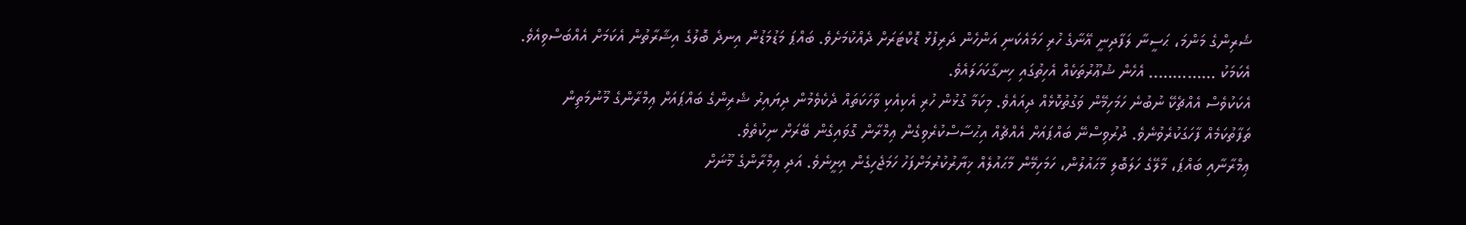ޝެރިންގެ މަންމަ، ޙަސީނާ ލަފާދިނީ އޭނާގެ ހުރި ހަމައެކަނި އަންހެން ދަރިފުޅު ޑޮކްޓަރަށް ދެއްކުމަށެވެ. ބައްޕަ މަޑުމަޑުން އިނދެ ބޮލުގެ އިޝާރާތުން އެކަމަށް އެއްބަސްވިއެވެ. އެކަމަކު ………….. އެހެން ޝުޢޫރުތަކެއް އެހިތުގައި ހިނގާކަހަލައެވެ.
އެކަކުވެސް އެއްޗެކޭ ނުބުނެ ހަމަހިމޭން ވަގުތުކޮޅެއް ދިއައެވެ. މިކަމާ ގުޅުން ހުރި އެކިއެކި ވާހަކަތައް ދެކެވެމުން ދިޔައިރު ޝެރިންގެ ބައްޕައަށް ޢިމްރާންގެ މޫނުމަތިން ތަފާތުކަމެއް ފާހަގަކުރެވުނެވެ. ދުރުވިސްނޭ ބައްޕައަށް އެއްޗެއް އިޙުސާސްކުރެވިގެން ޢިމްރާން ގޮވައިގެން ބޭރަށް ނިކުތެވެ.
ޢިމްރާނާއި ބައްޕަ، މާލޭގެ ހަލަބޮލި މާޙައުލުން، ހަމަހިމޭން މާޙައުލެއް ޚިޔާރުކުރުމަށްފަހު ހަމަޖެހިގެން އިށީނެވެ. އަދި ޢިމްރާންގެ މޫނަށް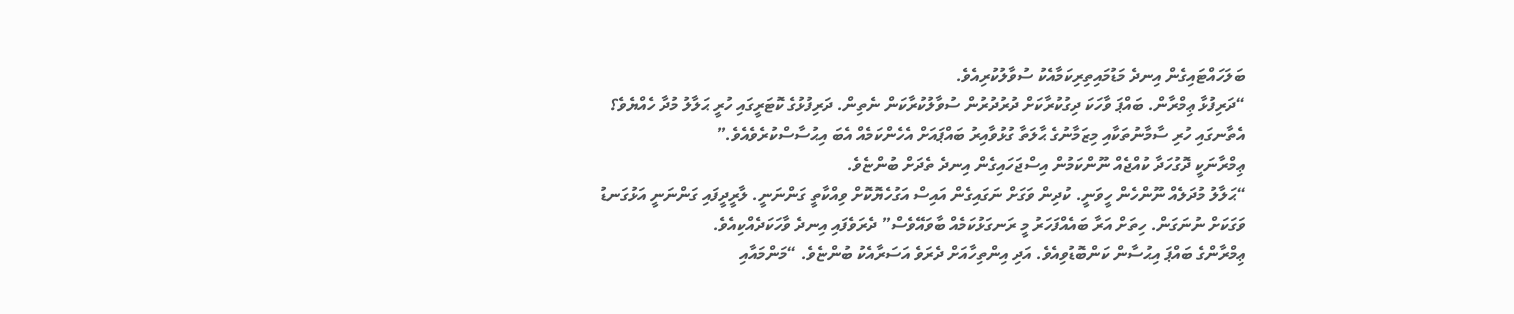ބަލަހައްޓައިގެން އިނދެ މަޑުމައިތިރިކަމާއެކު ސުވާލުކުރިއެވެ.
“ދަރިފުޅާ ޢިމްރާން. ބައްޕަ ވާހަކަ ދިގުކުރާކަށް ދުރުދުރުން ސުވާލުކުރާކަން ނެތިން. ދަރިފުޅުގެ ކޮޓަރީގައި ހުރީ ޙަލާލު މުދާ ހެއްޔެވެ؟ އެތާނގައި ހުރި ސާމާނުތަކާއި މިޒަމާނުގެ ޙާލަތާ ގުޅުވާއިރު ބައްޕައަށް އެހެންކަމެއް އެބަ އިޙުސާސްކުރެވެއެވެ.”
ޢިމްރާނަކީ ދޮގުހަދާ ކުއްޖެއް ނޫންކަމުން އިސްޖަހައިގެން އިނދެ ތެދަށް ބުންޏެވެ.
“ޙަލާލު މުދަލެއް ނޫންހެން ހީވަނީ. ކުދިން ވަގަށް ނަގައިގެން އައިސް އަގުހެޔޮކޮށް ވިއްކާތީ ގަންނަނީ. ލާރީދީފައި ގަންނަނީ އަޅުގަނޑު ވަގަކަށް ނުނަގަން. ހިތަށް އަރާ ބައެއްފަހަރު މީ ރަނގަޅުކަމެއް ބާވައޭވެސް” ދެރަވެފައި އިނދެ ވާހަކަދެއްކިއެވެ.
ޢިމްރާންގެ ބައްޕަ އިޙުސާން ކަންބޮޑުވިއެވެ. އަދި އިންތިހާއަށް ދެރަވެ އަސަރާއެކު ބުންޏެވެ. “މަންމައާއި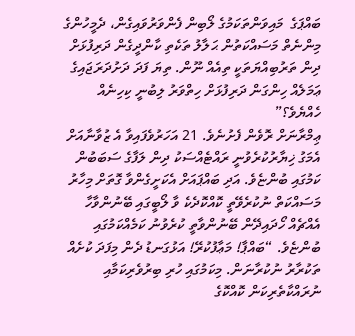ބައްޕަގެ  މައިވަންތަކަމުގެ ލޯބިން ފެންވަރުވައިގެން، ދެމީހުންގެ މިންނެތް މަސައްކަތުން ޙަލާލު ތަކެތި ކާންދީގެން ދަރިފުޅަށް ދިން ތަރުބިއްޔަތަކީ ތިއެއް ނޫން. ތިޔަ ފަދަ ދަށުދަރަޖައިގެ ޢަމަލެއް ހިންގަން ދަރިފުޅަށް ހިތްވަރު ލިބުނީ ކިހިނެއް ހެއްޔެވެ؟”
ޢިމްރާނަށް ރޮވެން ފެށުނެވެ. 21 އަހަރުވެފައިވާ އެ ޒުވާނާއަށް އެމަގު ޚިޔާރުކުރެވުނީ ރައްޓެއްސަކު ދިން ލަފާގެ ސަބަބުން ކަމުގައި ބުންޏެވެ. އަދި ބައްޕައަށް އެކަށީގެންވާ ގޮތަށް މިހާރު މަސައްކަތް ނުކުރެވޭތީ ކޮއްކޮދެކެ ވާ ލޯބީގައި ބޭނުންވާހާ އެއްޗެއް ހޯދައިދޭން ބޭނުންވާތީ ކުރެވުނު ކަމެއްކަމުގައި ބުންޏެވެ. “ބައްޕާ! މަޢާފުކުރޭ! އަޅުގަނޑު ދެން މިފަދަ ކުށެއް  ތަކުރާރު ނުކުރާނަން. މިކަމުގައި ހުރި ބިރުވެރިކަމާއި ނުރައްކާތެރިކަން ކޮއްކޮގެ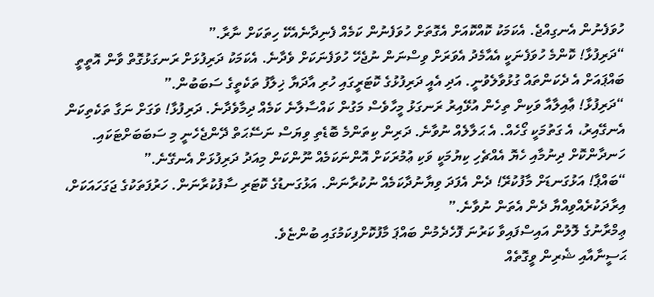ހުވަފެނުން އެނގިއްޖެ. އެކަމަކު ކޮއްކޮއަށް އެގޮތަށް ހުވަފެނުން ކަމެއް ފެނިދާނެއެކޭ ހިތަކަށް ނާރާ.”
“ދަރިފުޅާ! ކޮންމެ ހުވަފެނަކީ އެއާމެދު އެވަރަށް ވިސްނަން ނުޖެހޭ ހުވަފެނަކަށް ވެދާނެ. އެކަމަކު ދަރިފުޅަށް ރަނގަޅުގޮތް ވާން އޮތީތީ  ބައްޕައަށް އެ ދެކަންތައް ގުޅުވާލެވުނީ. އަދި އެއީ ދަރިފުޅުގެ ކޮޓަރީގައި ހުރި އާދަޔާ ޚިލާފު ތަކެތީގެ ސަބަބުން.”
“ދަރިފުޅާ! ޢާއިލާއާ ވަކިން ތިހެން އުޅޭއިރު ރަނގަޅު މީހާވެސް މަގުން ކައްސާލާނެ ކަމެއް ދިމާވެދާނެ. ދަރިފުޅާ! ވަގަށް ނަގާ ތަކެތިކަން އެނގޭއިރު، އެ ގަތުމަކީ ގޯހެއް. އެ ޙަލާލެއް ނުވާނެ. ދަރިން ކިތަންމެ ބޮޑެތި ވިޔަސް ނަސޭޙަތް ދޭންޖެހެނީ މި ސަބަބަށްޓަކައި. ހަނދާންކޮށް ދިނުމާއި ހެޔޮ އެއްޗެހި ކިޔުމަކީ ވަކި ޢުމުރަކަށް އޮންނަކަމެއް ނޫންކަން މިއަދު ދަރިފުޅަށް އެނގޭނެ.”
“ބައްޕާ! އަޅުގަނޑަށް މާފުކުރޭ! ދެން އެފަދަ ވިޔާނުދާކަމެއް ނުކުރާނަން. އަޅުގަނޑުގެ ކޮޓަރި ސާފުކުރާނަން. ހަރުފަތަކުގެ ޖަގަހައަކަށް، އިރާދަކުރެއްވިއްޔާ ދެން އެތަން ނުވާނެ.”
ޢިމްރާނުގެ ލޮލުން އައިސްފައިވާ ކަރުނަ ފޮހެދެމުން ބައްޕަ މާފުކޮށްފިކަމުގައި ބުންޏެވެ.
ޙަސީނާއާއި ޝެރިން ވީގޮތެއް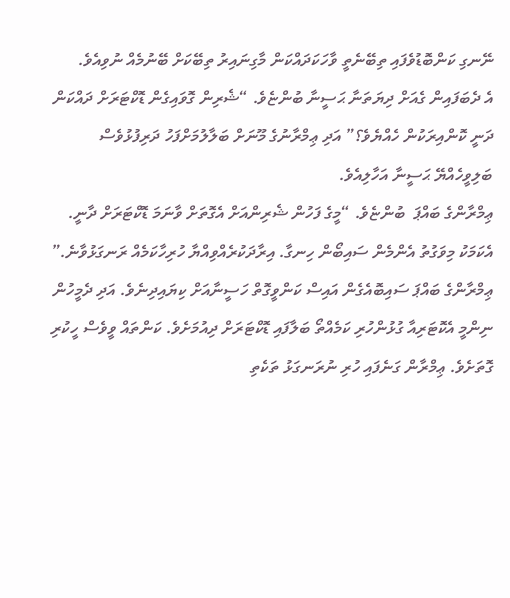ނޭނގި ކަންބޮޑުވެފައި ތިބޭނެތީ ވާހަކަދައްކަން މާގިނައިރު ތިބޭކަށް ބޭނުމެއް ނުވިއެވެ.
އެ ދެބަފައިން ގެއަށް ދިޔަތަނާ ޙަސީނާ ބުންޏެވެ. “ޝެރިން ގޮވައިގެން ޑޮކްޓަރަށް ދައްކަން ދަނީ ކޮންއިރަކުން ހެއްޔެވެ؟” އަދި ޢިމްރާނުގެ މޫނަށް ބަލާލުމަށްފަހު ދަރިފުޅުވެސް ބަލިވީހެއްޔޭ ޙަސީނާ އަހާލިއެވެ.
ޢިމްރާންގެ ބައްޕަ  ބުންޏެވެ. “މީގެ ފަހުން ޝެރިންއަށް އެގޮތަށް ވާނަމަ ޑޮކްޓަރަށް ދާނީ. އެކަމަކު މިވަގުތު އެންމެން ސައިބޯން ހިނގާ. އިރާދަކުރެއްވިއްޔާ ހުރިހާކަމެއް ރަނގަޅުވާނެ.”
ޢިމްރާންގެ ބައްޕަ ސައިބޮއެގެން އައިސް ކަންވީގޮތް ހަސީނާއަށް ކިޔައިދިނެވެ. އަދި ދެމީހުން ނިންމީ އެކޮޓަރިއާ ގުޅުންހުރި ކަމެއްތޯ ބަލާފައި ޑޮކްޓަރަށް ދިއުމަށެވެ. ކަންތައް ވީވެސް ހީކުރި ގޮތަށެވެ. ޢިމްރާން ގަނެފައި ހުރި ނުރަނގަޅު ތަކެތި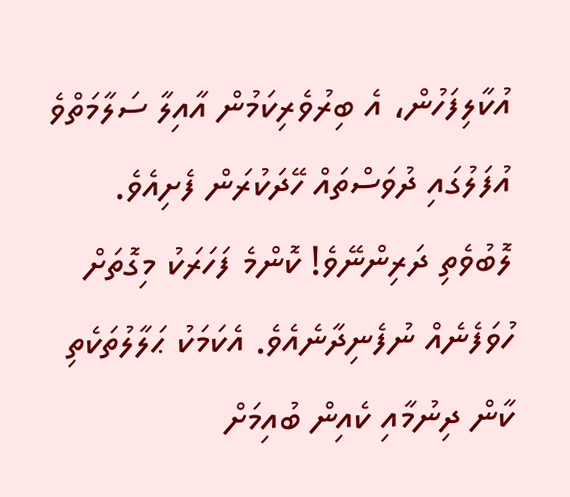އުކާލިފަހުން، އެ ބިރުވެރިކަމުން އާއިލާ ސަލާމަތްވެ އުފަލުގައި ދުވަސްތައް ހޭދަކުރަން ފެށިއެވެ.
ލޮބުވެތި ދަރިންނޭވެ! ކޮންމެ ފަހަރަކު މިގޮތަށް ހުވަފެނެއް ނުފެނިދާނެއެވެ. އެކަމަކު ޙަލާލުތަކެތި ކާން ދިނުމާއި ކެއިން ބުއިމަށް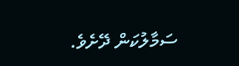ސަމާލުކަން ދޭށެވެ.